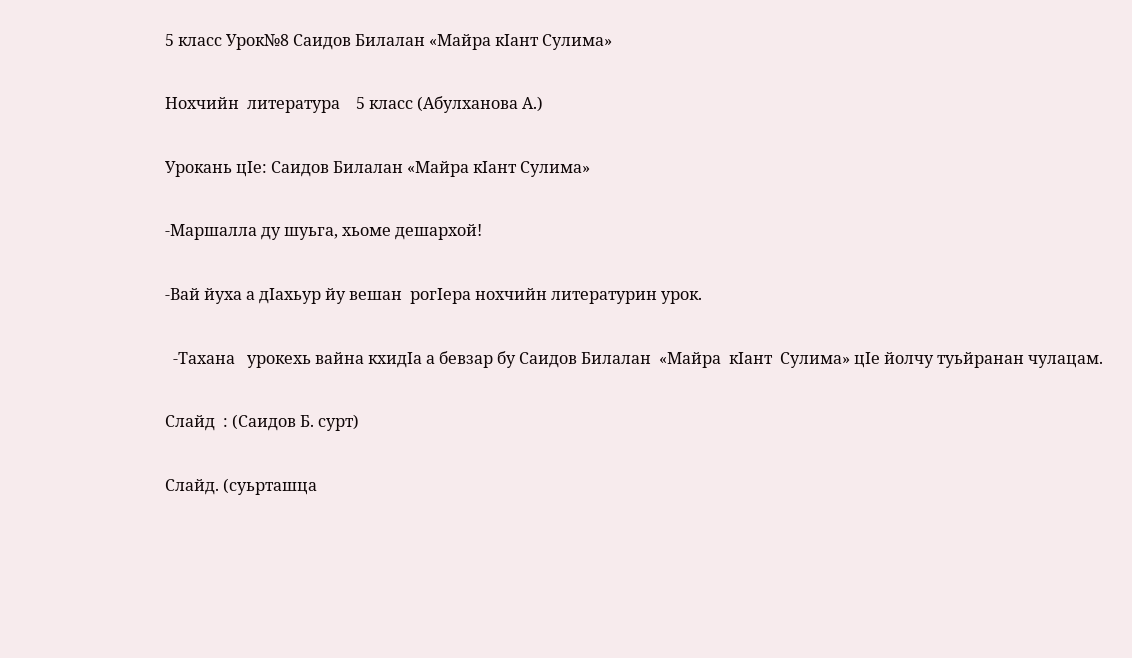5 класс Урок№8 Саидов Билалан «Майра кIант Сулима»

Нохчийн  литература    5 класс (Абулханова А.)

Урокань цIе: Саидов Билалан «Майра кIант Сулима»

-Маршалла ду шуьга, хьоме дешархой!

-Вай йуха а дIахьур йу вешан  рогIера нохчийн литературин урок.

  -Тахана   урокехь вайна кхидIа а бевзар бу Саидов Билалан  «Майра  кIант  Сулима» цIе йолчу туьйранан чулацам.

Слайд  : (Саидов Б. сурт)

Слайд. (суьрташца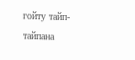гойту тайп-тайпана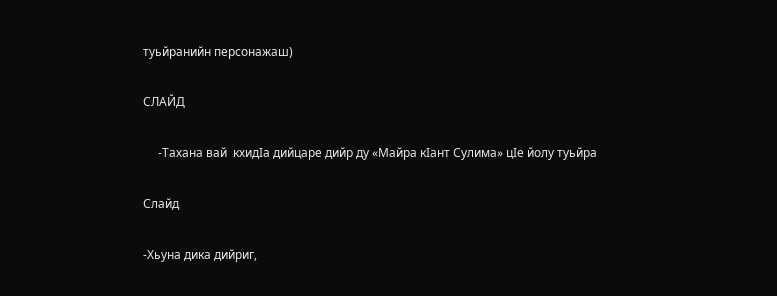туьйранийн персонажаш)

СЛАЙД

     -Тахана вай  кхидIа дийцаре дийр ду «Майра кIант Сулима» цIе йолу туьйра

Слайд

-Хьуна дика дийриг,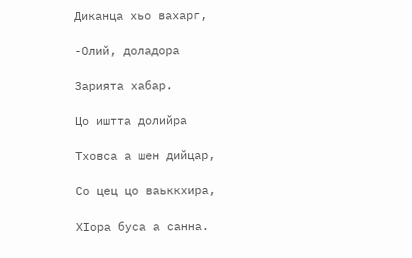Диканца хьо вахарг,

-Олий, доладора

Зарията хабар.

Цо иштта долийра

Тховса а шен дийцар,

Со цец цо ваьккхира,

ХIора буса а санна.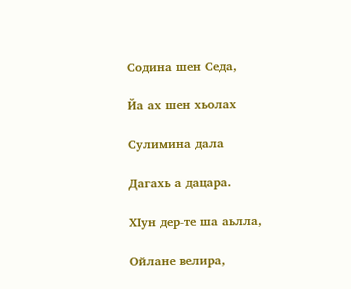Содина шен Седа,

Йа ах шен хьолах

Сулимина дала

Дагахь а дацара.

ХIун дер-те ша аьлла,

Ойлане велира,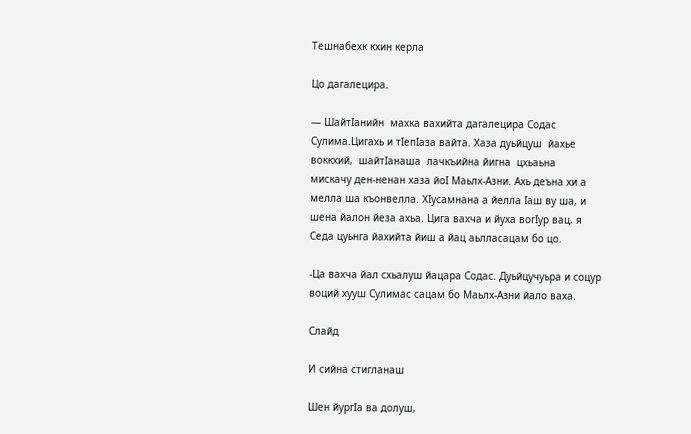Тешнабехк кхин керла

Цо дагалецира.

— ШайтIанийн  махка вахийта дагалецира Содас  Сулима.Цигахь и тIепIаза вайта. Хаза дуьйцуш  йахье воккхий,  шайтIанаша  лачкъийна йигна  цхьаьна   мискачу ден-ненан хаза йоI Маьлх-Азни. Ахь деъна хи а мелла ша къонвелла. ХIусамнана а йелла Iаш ву ша, и шена йалон йеза ахьа. Цига вахча и йуха вогIур вац, я Седа цуьнга йахийта йиш а йац аьлласацам бо цо.

-Ца вахча йал схьалуш йацара Содас. Дуьйцучуьра и соцур воций хууш Сулимас сацам бо Маьлх-Азни йало ваха.

Слайд

И сийна стигланаш

Шен йургIа ва долуш,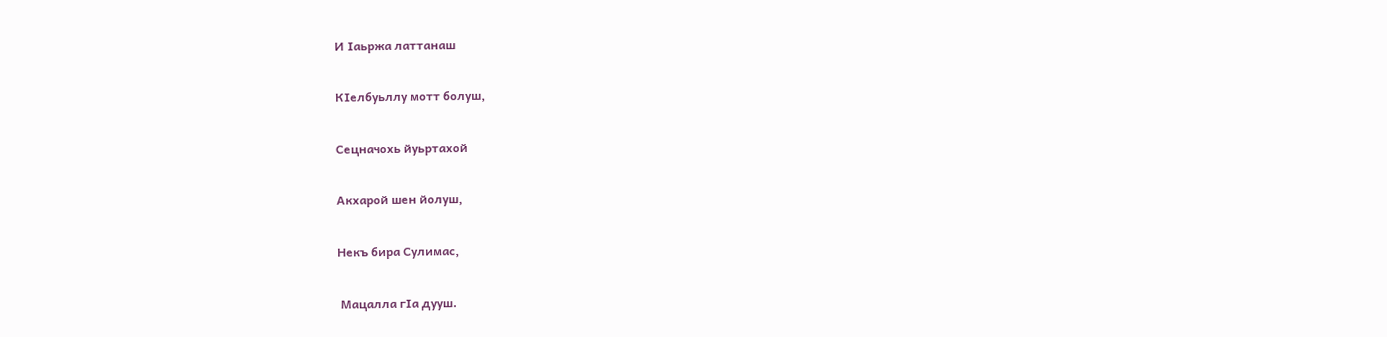И Iаьржа латтанаш

КIелбуьллу мотт болуш,

Сецначохь йуьртахой

Акхарой шен йолуш,

Некъ бира Сулимас,

 Мацалла гIа дууш.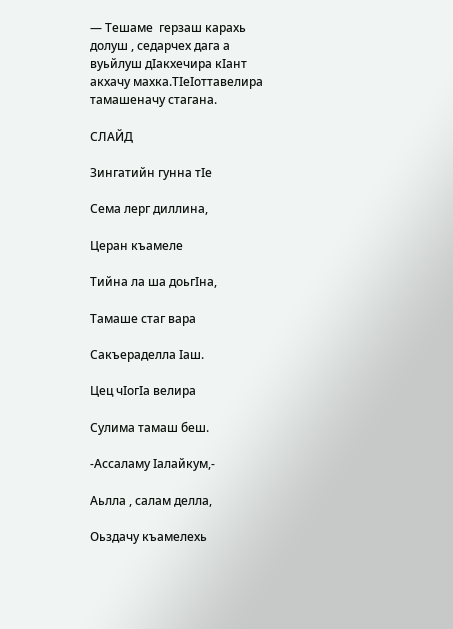— Тешаме  герзаш карахь долуш , седарчех дага а вуьйлуш дIакхечира кIант акхачу махка.ТIеIоттавелира тамашеначу стагана.

СЛАЙД

Зингатийн гунна тIе

Сема лерг диллина,

Церан къамеле

Тийна ла ша доьгIна,

Тамаше стаг вара

Сакъераделла Iаш.

Цец чIогIа велира

Сулима тамаш беш.

-Ассаламу Iалайкум,-

Аьлла , салам делла,

Оьздачу къамелехь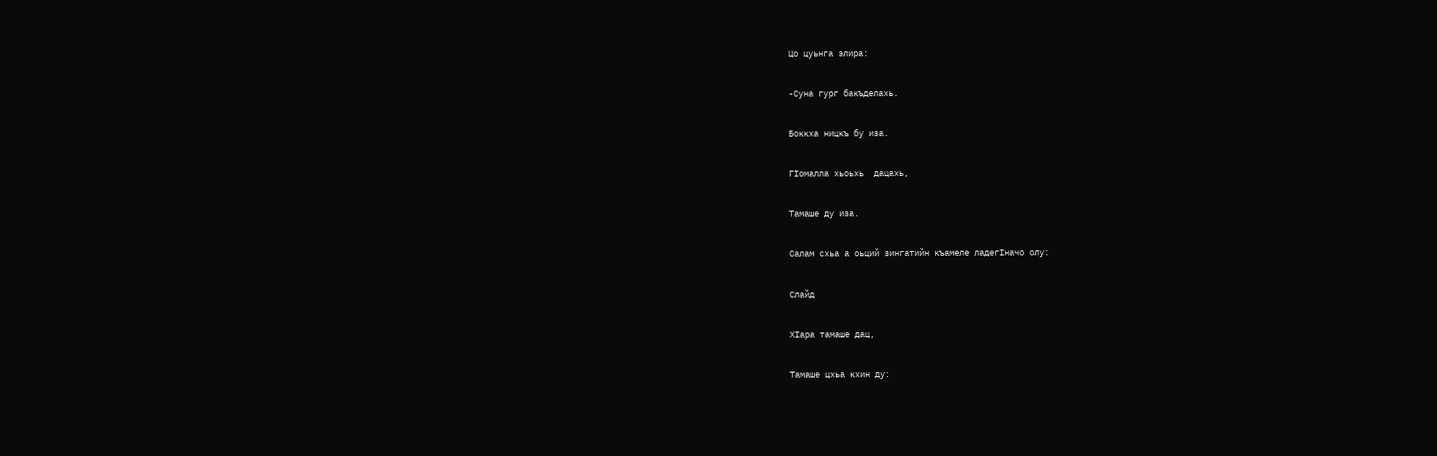Цо цуьнга элира:

-Суна гург бакъделахь.

Боккха ницкъ бу иза.

ГIомалла хьоьхь  дацахь,

Тамаше ду иза.

Салам схьа а оьций зингатийн къамеле ладегIначо олу:

Слайд

ХIара тамаше дац,

Тамаше цхьа кхин ду: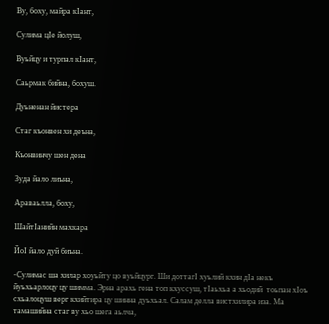Ву, боху, майра кIант,

Сулима цIе йолуш,

Вуьйцу и турпал кIант,

Саьрмак бийна, бохуш.

Дуьненан йистера

Стаг къонвен хи деъна,

Къонвинчу шен дена

Зуда йало лиъна,

Араваьлла, боху,

ШайтIанийн махкара

ЙоI йало дуй биъна.

-Сулимас ша хилар хоуьйту цо вуьйцург. Ши доттагI хуьлий кхин дIа некъ йуьхьарлоцу цу шимма. Эрна арахь гена топ кхуссуш, тIаьхьа а хьодий  тоьпан хIоъ схьалоцуш верг кхийтира цу шинна дуьхьал. Салам делла вистхилира иза. Ма тамашийна стаг ву хьо шега аьлча,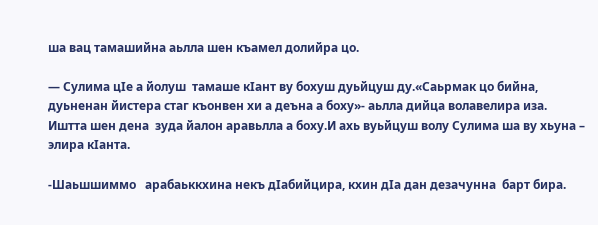ша вац тамашийна аьлла шен къамел долийра цо.

— Сулима цIе а йолуш  тамаше кIант ву бохуш дуьйцуш ду.«Саьрмак цо бийна, дуьненан йистера стаг къонвен хи а деъна а боху»- аьлла дийца волавелира иза.  Иштта шен дена  зуда йалон аравьлла а боху.И ахь вуьйцуш волу Сулима ша ву хьуна – элира кIанта.

-Шаьшшиммо   арабаьккхина некъ дIабийцира, кхин дIа дан дезачунна  барт бира.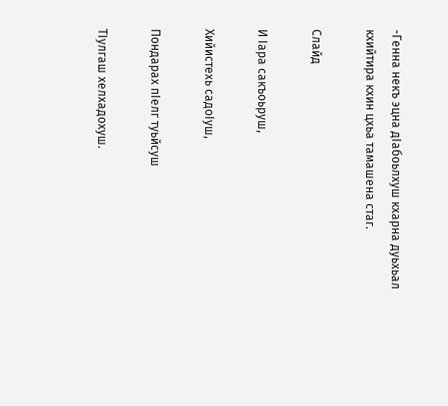-Генна некъ эцна дIабоьлхуш кхарна дуьхьал кхийтира кхин цхьа тамашена стаг.

Слайд

И Iара сакъоьруш,

Хийистехь садоIуш,

Пондарах пIелг туьйсуш

ТIулгаш хелхадохуш.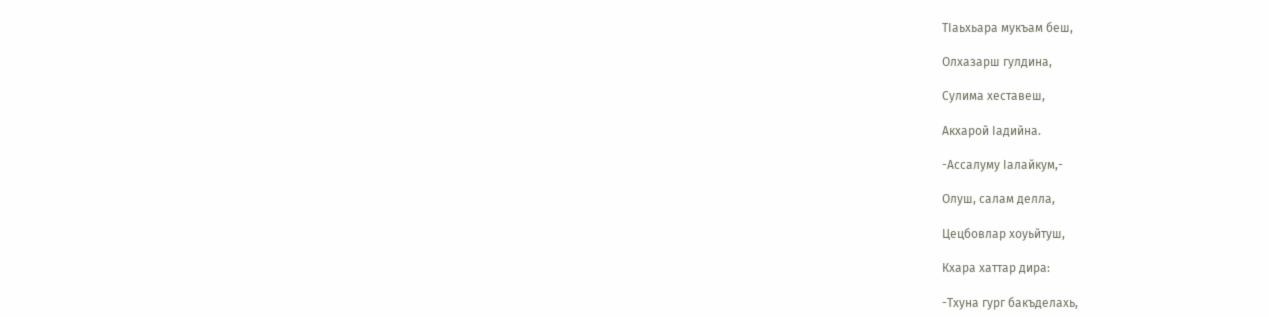ТIаьхьара мукъам беш,

Олхазарш гулдина,

Сулима хеставеш,

Акхарой Iадийна.

-Ассалуму Iалайкум,-

Олуш, салам делла,

Цецбовлар хоуьйтуш,

Кхара хаттар дира:

-Тхуна гург бакъделахь,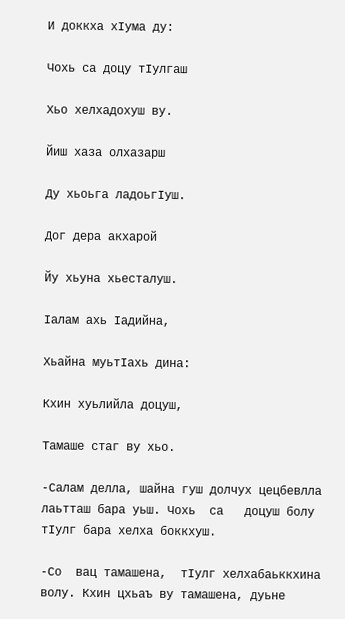И доккха хIума ду:

Чохь са доцу тIулгаш

Хьо хелхадохуш ву.

Йиш хаза олхазарш

Ду хьоьга ладоьгIуш.

Дог дера акхарой

Йу хьуна хьесталуш.

Iалам ахь Iадийна,

Хьайна муьтIахь дина:

Кхин хуьлийла доцуш,

Тамаше стаг ву хьо.

-Салам делла, шайна гуш долчух цецбевлла лаьтташ бара уьш. Чохь  са   доцуш болу тIулг бара хелха боккхуш.

-Со  вац тамашена,  тIулг хелхабаьккхина волу. Кхин цхьаъ ву тамашена, дуьне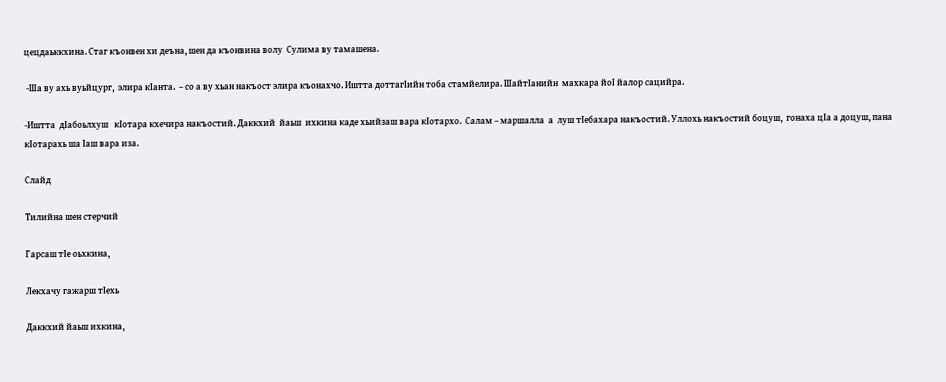цецдаьккхина. Стаг къонвен хи деъна, шен да къонвина волу  Сулима ву тамашена.

 -Ша ву ахь вуьйцург,  элира кIанта.  – со а ву хьан накъост элира къонахчо. Иштта доттагIийн тоба стамйелира. ШайтIанийн  махкара йоI йалор сацийра.

-Иштта  дIабоьлхуш   кIотара кхечира накъостий. Даккхий  йаьш  ихкина каде хьийзаш вара кIотархо.  Салам – маршалла  а  луш тIебахара накъостий. Уллохь накъостий боцуш,  гонаха цIа а доцуш, пана кIотарахь ша Iаш вара иза.

Слайд

Тилийна шен стерчий

Гарсаш тIе оьхкина,

Лекхачу гажарш тIехь

Даккхий йаьш ихкина,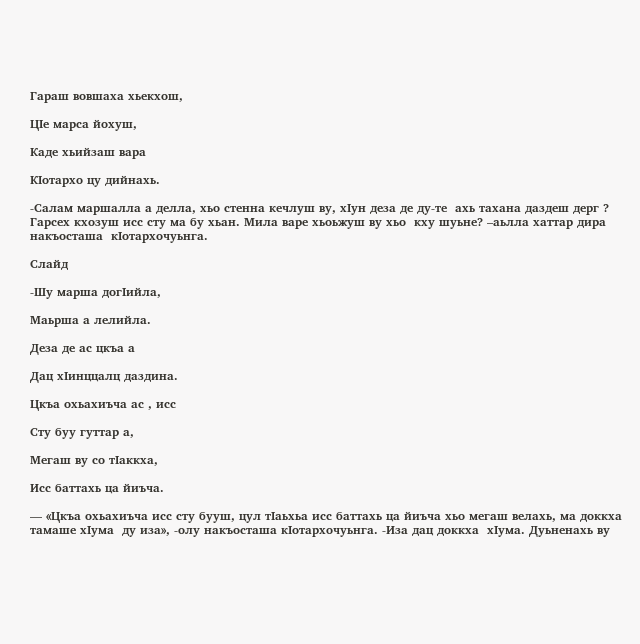Гараш вовшаха хьекхош,

ЦIе марса йохуш,

Каде хьийзаш вара

КIотархо цу дийнахь.

-Салам маршалла а делла, хьо стенна кечлуш ву, хIун деза де ду-те  ахь тахана даздеш дерг ? Гарсех кхозуш исс сту ма бу хьан. Мила варе хьоьжуш ву хьо  кху шуьне? –аьлла хаттар дира накъосташа  кIотархочуьнга.

Слайд

-Шу марша догIийла,

Маьрша а лелийла.

Деза де ас цкъа а

Дац хIинццалц даздина.

Цкъа охьахиъча ас , исс

Сту буу гуттар а,

Мегаш ву со тIаккха,

Исс баттахь ца йиъча.

— «Цкъа охьахиъча исс сту бууш, цул тIаьхьа исс баттахь ца йиъча хьо мегаш велахь, ма доккха тамаше хIума  ду иза», -олу накъосташа кIотархочуьнга. -Иза дац доккха  хIума. Дуьненахь ву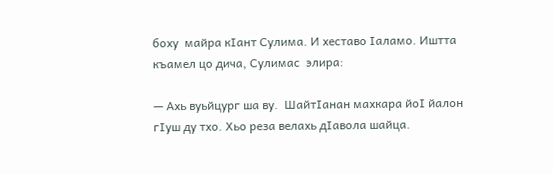боху  майра кIант Сулима. И хеставо Iаламо. Иштта къамел цо дича, Сулимас  элира:

— Ахь вуьйцург ша ву.  ШайтIанан махкара йоI йалон гIуш ду тхо. Хьо реза велахь дIавола шайца.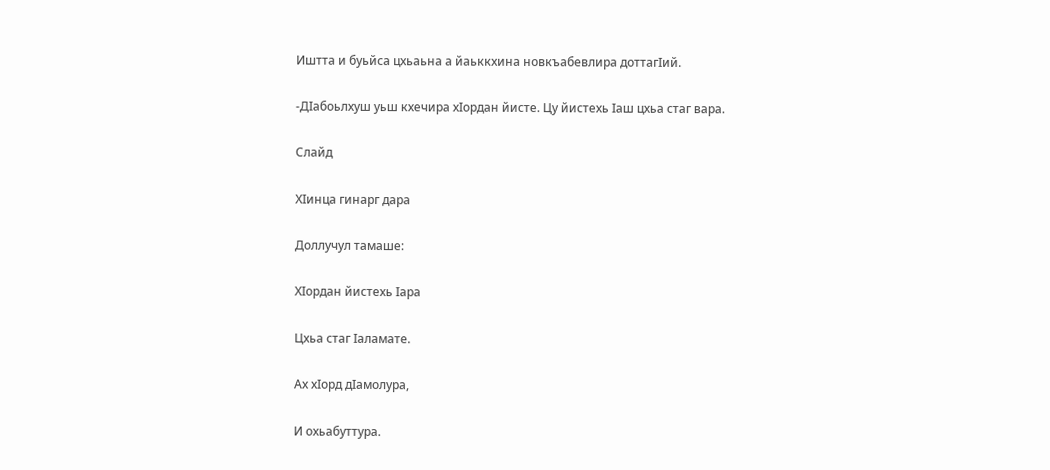Иштта и буьйса цхьаьна а йаьккхина новкъабевлира доттагIий.

-ДIабоьлхуш уьш кхечира хIордан йисте. Цу йистехь Iаш цхьа стаг вара.

Слайд

ХIинца гинарг дара

Доллучул тамаше:

ХIордан йистехь Iара

Цхьа стаг Iаламате.

Ах хIорд дIамолура,

И охьабуттура.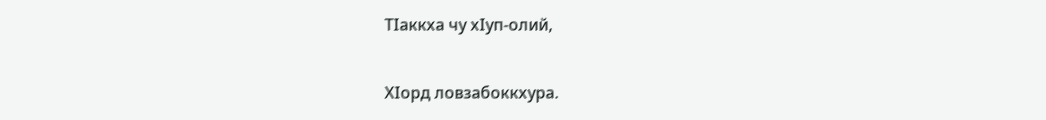ТIаккха чу хIуп-олий,

ХIорд ловзабоккхура.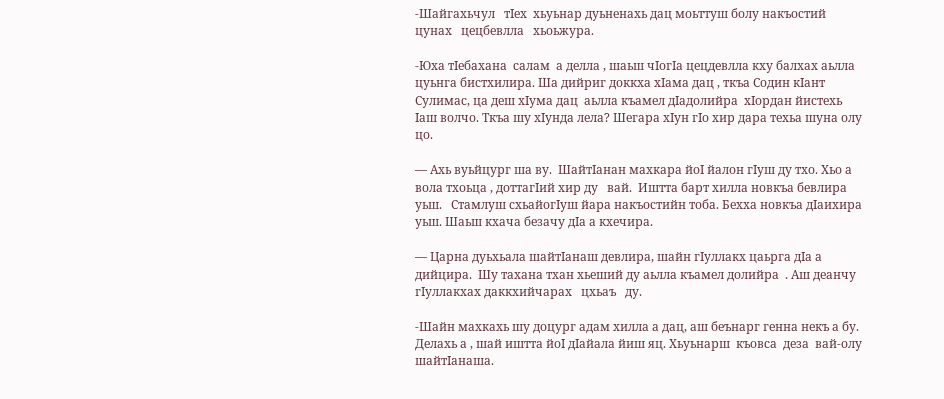-Шайгахьчул   тIех  хьуьнар дуьненахь дац моьттуш болу накъостий   цунах   цецбевлла   хьоьжура.

-Юха тIебахана  салам  а делла , шаьш чIогIа цецдевлла кху балхах аьлла  цуьнга бистхилира. Ша дийриг доккха хIама дац , ткъа Содин кIант Сулимас, ца деш хIума дац  аьлла къамел дIадолийра  хIордан йистехь Iаш волчо. Ткъа шу хIунда лела? Шегара хIун гIо хир дара техьа шуна олу цо.

— Ахь вуьйцург ша ву.  ШайтIанан махкара йоI йалон гIуш ду тхо. Хьо а вола тхоьца , доттагIий хир ду   вай.  Иштта барт хилла новкъа бевлира уьш.   Стамлуш схьайогIуш йара накъостийн тоба. Бехха новкъа дIаихира уьш. Шаьш кхача безачу дIа а кхечира.

— Царна дуьхьала шайтIанаш девлира, шайн гIуллакх цаьрга дIа а дийцира.  Шу тахана тхан хьеший ду аьлла къамел долийра  . Аш деанчу гIуллакхах даккхийчарах   цхьаъ   ду.

-Шайн махкахь шу доцург адам хилла а дац, аш беънарг генна некъ а бу. Делахь а , шай иштта йоI дIайала йиш яц. Хьуьнарш  къовса  деза  вай-олу шайтIанаша.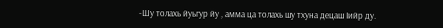-Шу толахь йуьгур йу , амма ца толахь шу тхуна децаш Iийр ду.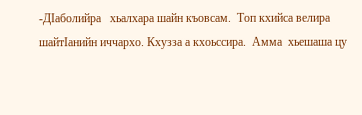-ДIаболийра   хьалхара шайн къовсам.  Топ кхийса велира шайтIанийн иччархо. Кхузза а кхоьссира.  Амма  хьешаша цу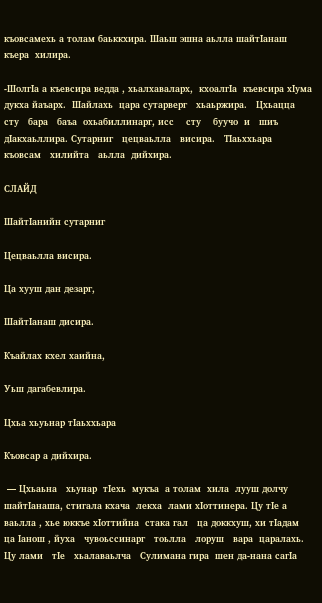къовсамехь а толам баьккхира. Шаьш эшна аьлла шайтIанаш къера  хилира.

-ШолгIа а къевсира ведда , хьалхаваларх,  кхоалгIа  къевсира хIума дукха йаъарх.  Шайлахь  цара сутарверг   хьаьржира.   Цхьацца   сту   бара   баъа  охьабиллинарг, исс    сту    буучо  и   шиъ  дIакхаьллира. Сутарниг   цецваьлла   висира.   ТIаьххьара   къовсам   хилийта   аьлла  дийхира.

СЛАЙД

ШайтIанийн сутарниг

Цецваьлла висира.

Ца хууш дан дезарг,

ШайтIанаш дисира.

Къайлах кхел хаийна,

Уьш дагабевлира.

Цхьа хьуьнар тIаьххьара

Къовсар а дийхира.

 — Цхьаьна   хьунар  тIехь  мукъа  а толам  хила  лууш долчу шайтIанаша, стигала кхача  лекха  лами хIоттинера. Цу тIе а ваьлла , хье юккъе хIоттийна  стака гал   ца доккхуш, хи тIадам ца Iанош , йуха   чувоьссинарг   тоьлла   лоруш   вара  царалахь.   Цу лами   тIе   хьалаваьлча   Сулимана гира  шен да-нана сагIа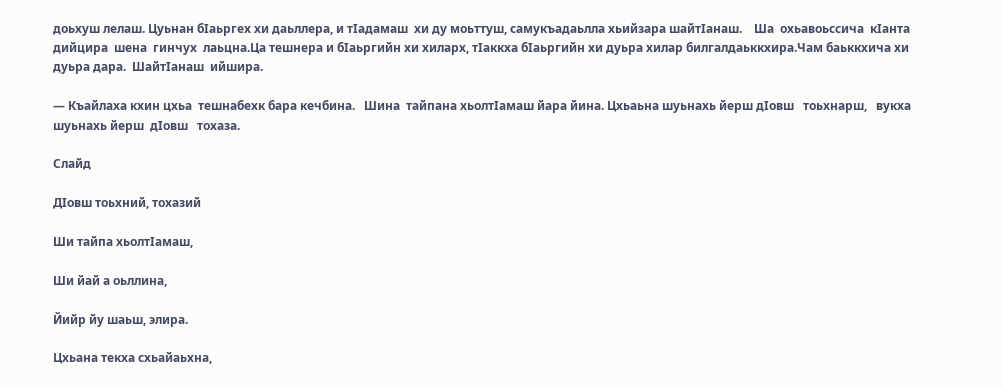доьхуш лелаш. Цуьнан бIаьргех хи даьллера, и тIадамаш  хи ду моьттуш, самукъадаьлла хьийзара шайтIанаш.    Ша  охьавоьссича  кIанта  дийцира  шена  гинчух  лаьцна.Ца тешнера и бIаьргийн хи хиларх, тIаккха бIаьргийн хи дуьра хилар билгалдаьккхира.Чам баьккхича хи дуьра дара.  ШайтIанаш  ийшира.

— Къайлаха кхин цхьа  тешнабехк бара кечбина.   Шина  тайпана хьолтIамаш йара йина. Цхьаьна шуьнахь йерш дIовш   тоьхнарш,   вукха   шуьнахь йерш  дIовш   тохаза.

Слайд

ДIовш тоьхний, тохазий

Ши тайпа хьолтIамаш,

Ши йай а оьллина,

Йийр йу шаьш, элира.

Цхьана текха схьайаьхна,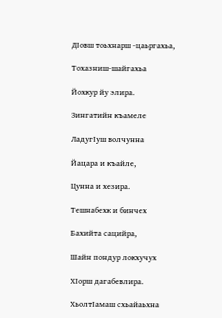ДIовш тоьхнарш -цаьргахьа,

Тохазниш-шайгахьа

Йохкур йу элира.

Зингатийн къамеле

ЛадугIуш волчунна

Йацара и къайле,

Цунна и хезира.

Тешнабехк и бинчех

Бахийта сацийра,

Шайн пондур локхучух

ХIорш дагабевлира.

ХьолтIамаш схьайаьхна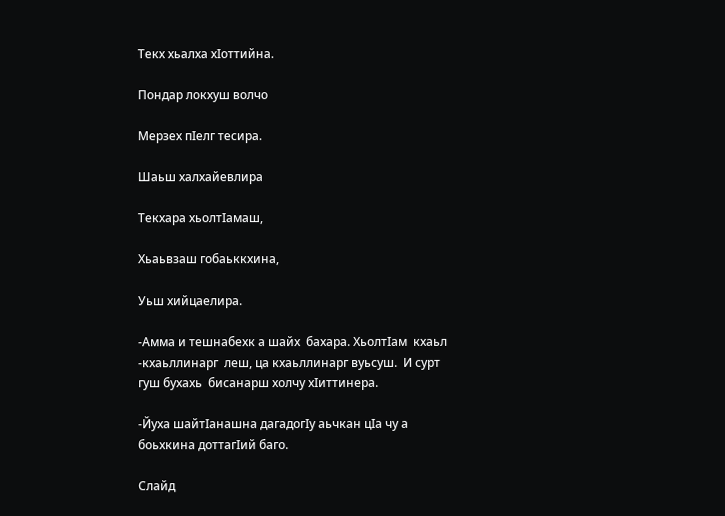Текх хьалха хIоттийна.

Пондар локхуш волчо

Мерзех пIелг тесира.

Шаьш халхайевлира

Текхара хьолтIамаш,

Хьаьвзаш гобаьккхина,

Уьш хийцаелира.

-Амма и тешнабехк а шайх  бахара. ХьолтIам  кхаьл -кхаьллинарг  леш, ца кхаьллинарг вуьсуш.  И сурт гуш бухахь  бисанарш холчу хIиттинера.

-Йуха шайтIанашна дагадогIу аьчкан цIа чу а боьхкина доттагIий баго.

Слайд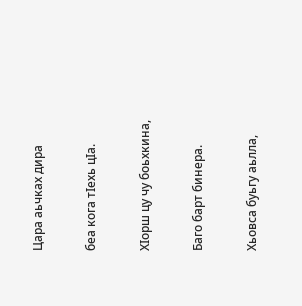Цара аьчках дира

беа кога тIехь цIа.

ХIорш цу чу боьхкина,

Баго барт бинера.

Хьовса буьгу аьлла,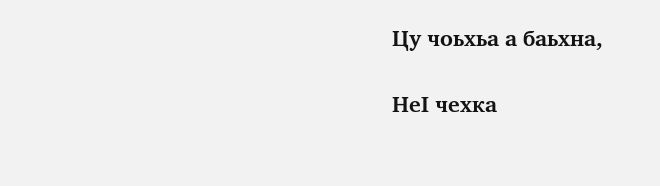Цу чоьхьа а баьхна,

НеI чехка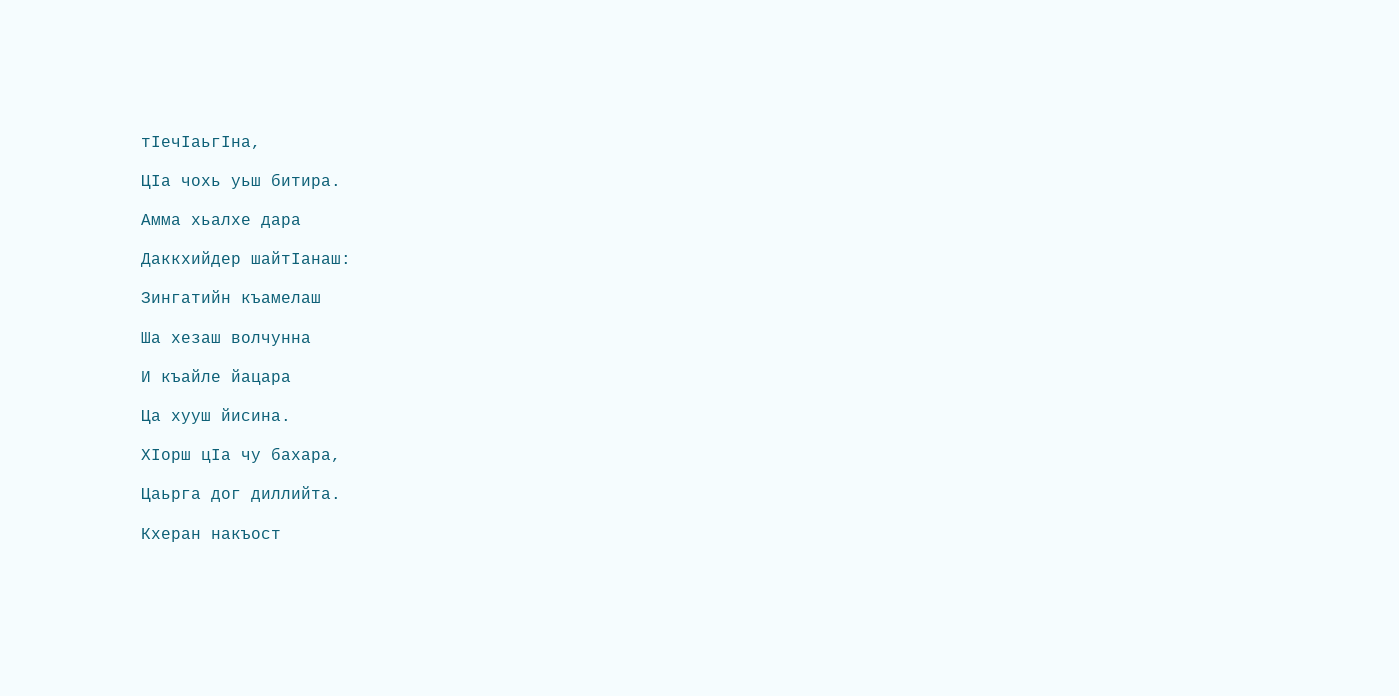тIечIаьгIна,

ЦIа чохь уьш битира.

Амма хьалхе дара

Даккхийдер шайтIанаш:

Зингатийн къамелаш

Ша хезаш волчунна

И къайле йацара

Ца хууш йисина.

ХIорш цIа чу бахара,

Цаьрга дог диллийта.

Кхеран накъост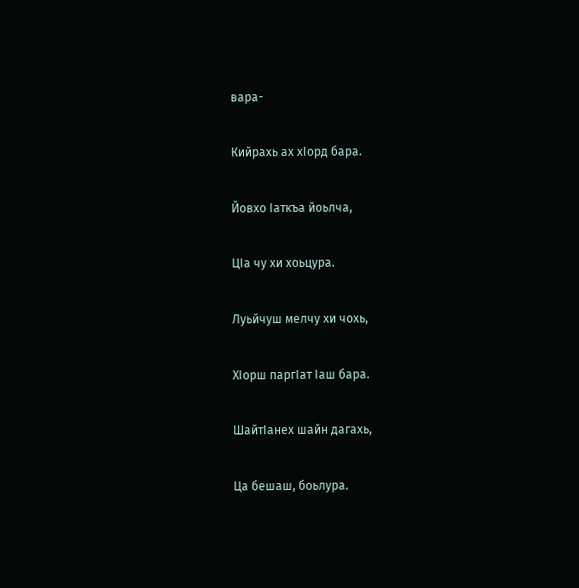вара-

Кийрахь ах хIорд бара.

Йовхо Iаткъа йоьлча,

ЦIа чу хи хоьцура.

Луьйчуш мелчу хи чохь,

ХIорш паргIат Iаш бара.

ШайтIанех шайн дагахь,

Ца бешаш, боьлура.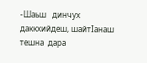-Шаьш   динчух   даккхийдеш, шайтIанаш тешна  дара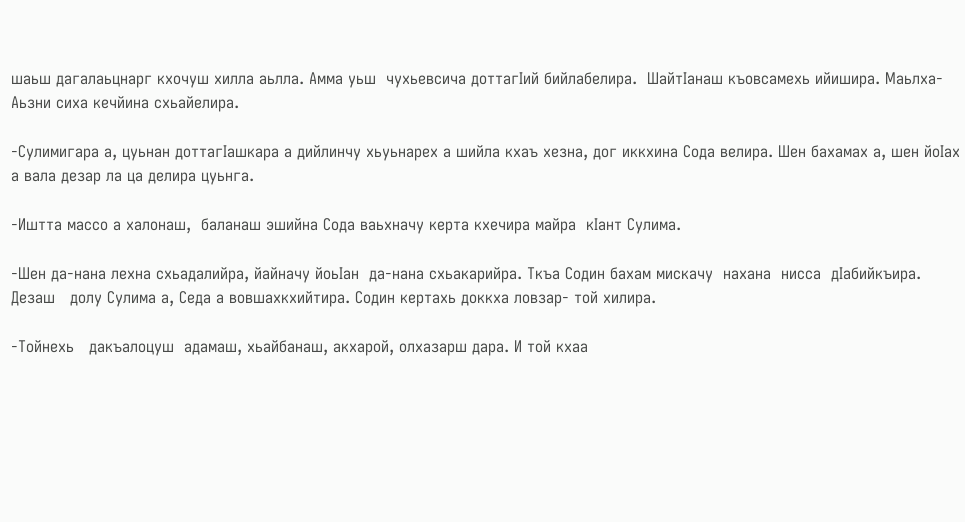шаьш дагалаьцнарг кхочуш хилла аьлла. Амма уьш  чухьевсича доттагIий бийлабелира.  ШайтIанаш къовсамехь ийишира. Маьлха- Аьзни сиха кечйина схьайелира.

-Сулимигара а, цуьнан доттагIашкара а дийлинчу хьуьнарех а шийла кхаъ хезна, дог иккхина Сода велира. Шен бахамах а, шен йоIах а вала дезар ла ца делира цуьнга.

-Иштта массо а халонаш,  баланаш эшийна Сода ваьхначу керта кхечира майра  кIант Сулима.

-Шен да-нана лехна схьадалийра, йайначу йоьIан  да-нана схьакарийра. Ткъа Содин бахам мискачу  нахана  нисса  дIабийкъира. Дезаш   долу Сулима а, Седа а вовшахкхийтира. Содин кертахь доккха ловзар- той хилира.

-Тойнехь   дакъалоцуш  адамаш, хьайбанаш, акхарой, олхазарш дара. И той кхаа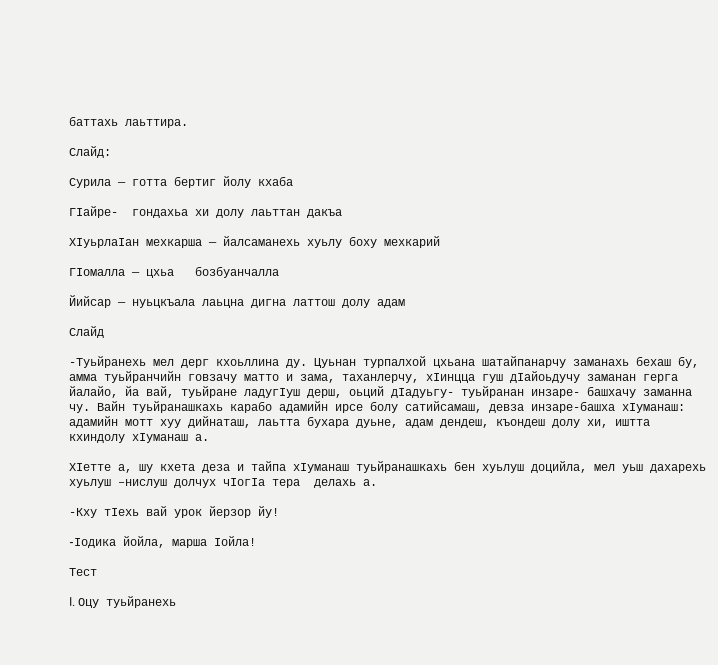баттахь лаьттира.

Слайд:

Сурила — готта бертиг йолу кхаба

ГIайре-  гондахьа хи долу лаьттан дакъа

ХIуьрлаIан мехкарша — йалсаманехь хуьлу боху мехкарий

ГIомалла — цхьа   бозбуанчалла

Йийсар — нуьцкъала лаьцна дигна латтош долу адам

Слайд

-Туьйранехь мел дерг кхоьллина ду. Цуьнан турпалхой цхьана шатайпанарчу заманахь бехаш бу, амма туьйранчийн говзачу матто и зама, таханлерчу, хIинцца гуш дIайоьдучу заманан герга йалайо, йа вай, туьйране ладугIуш дерш, оьций дIадуьгу- туьйранан инзаре- башхачу заманна чу. Вайн туьйранашкахь карабо адамийн ирсе болу сатийсамаш, девза инзаре-башха хIуманаш: адамийн мотт хуу дийнаташ, лаьтта бухара дуьне, адам дендеш, къондеш долу хи, иштта кхиндолу хIуманаш а.

ХIетте а, шу кхета деза и тайпа хIуманаш туьйранашкахь бен хуьлуш доцийла, мел уьш дахарехь хуьлуш –нислуш долчух чIогIа тера  делахь а.

-Кху тIехь вай урок йерзор йу!

-Iодика йойла, марша Iойла!

Тест

I. Оцу туьйранехь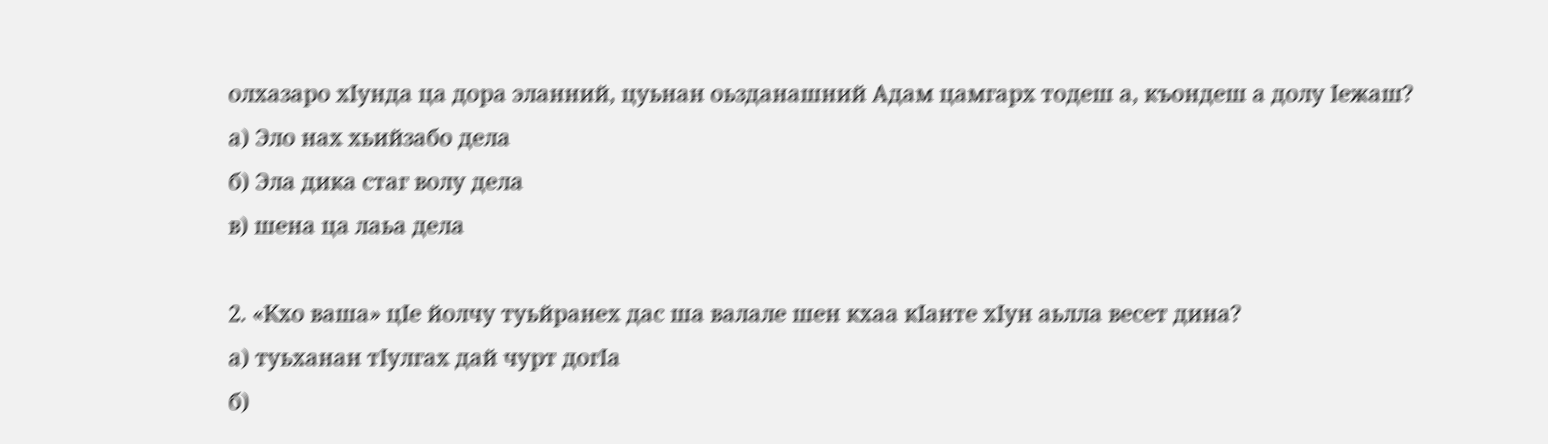олхазаро хIунда ца дора эланний, цуьнан оьзданашний Адам цамгарх тодеш а, къондеш а долу Iежаш?
а) Эло нах хьийзабо дела
б) Эла дика стаг волу дела
в) шена ца лаьа дела

2. «Кхо ваша» цIе йолчу туьйранех дас ша валале шен кхаа кIанте хIун аьлла весет дина?
а) туьханан тIулгах дай чурт догIа
б)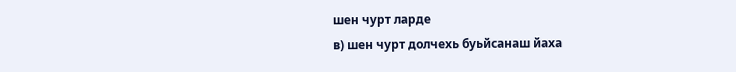шен чурт ларде
в) шен чурт долчехь буьйсанаш йаха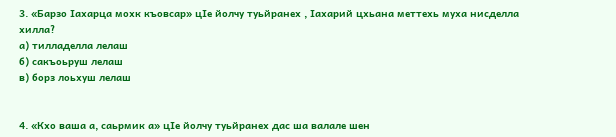3. «Барзо Iахарца мохк къовсар» цIе йолчу туьйранех , Iахарий цхьана меттехь муха нисделла хилла?
а) тилладелла лелаш
б) сакъоьруш лелаш
в) борз лоьхуш лелаш


4. «Кхо ваша а, саьрмик а» цIе йолчу туьйранех дас ша валале шен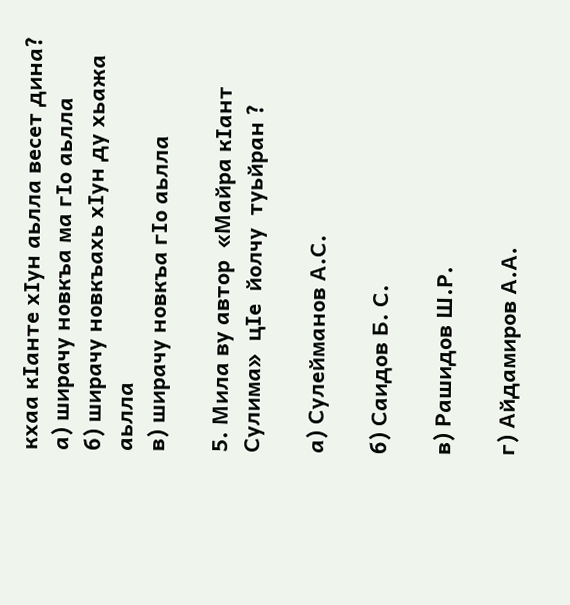кхаа кIанте хIун аьлла весет дина?
а) ширачу новкъа ма гIо аьлла
б) ширачу новкъахь хIун ду хьажа аьлла
в) ширачу новкъа гIо аьлла

5. Мила ву автор  «Майра кIант Сулима»  цIе  йолчу  туьйран ?

а) Сулейманов А.С.

б) Саидов Б. С.

в) Рашидов Ш.Р.

г) Айдамиров А.А.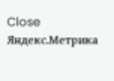Close
Яндекс.Метрика